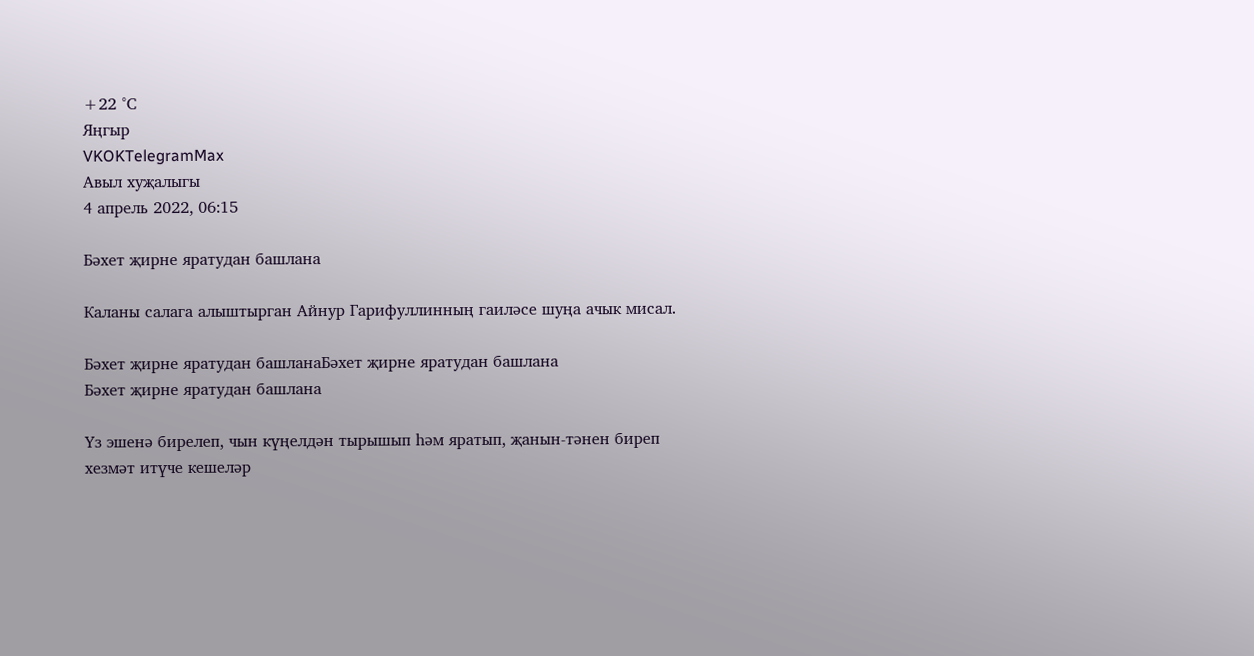+22 °С
Яңгыр
VKOKTelegramMax
Авыл хуҗалыгы
4 апрель 2022, 06:15

Бәхет җирне яратудан башлана

Каланы салага алыштырган Айнур Гарифуллинның гаиләсе шуңа ачык мисал.

Бәхет җирне яратудан башланаБәхет җирне яратудан башлана
Бәхет җирне яратудан башлана

Үз эшенә бирелеп, чын күңелдән тырышып һәм яратып, җанын-тәнен биреп хезмәт итүче кешеләр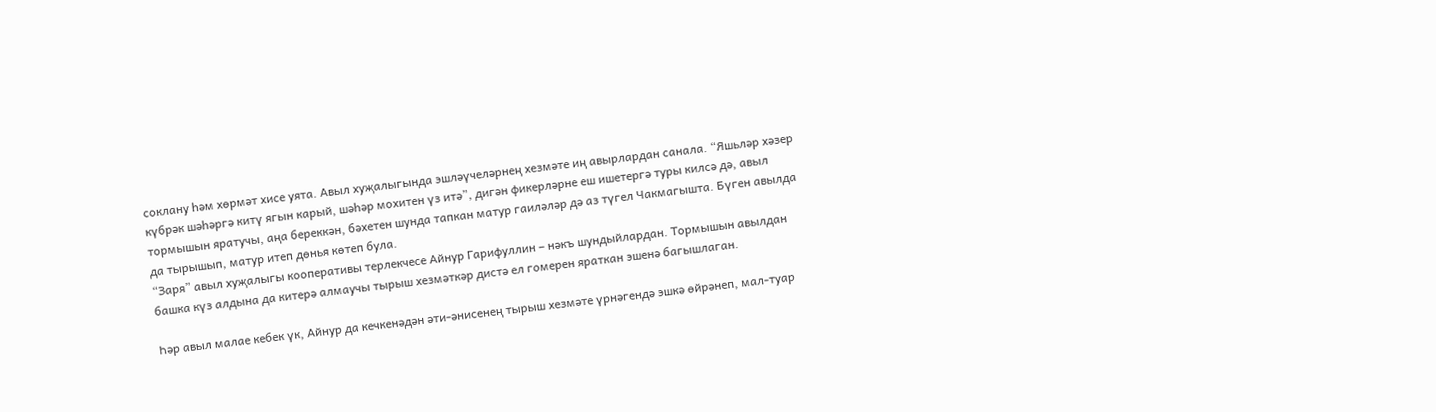соклану һәм хөрмәт хисе уята. Авыл хуҗалыгында эшләүчеләрнең хезмәте иң авырлардан санала. “Яшьләр хәзер күбрәк шәһәргә китү ягын карый, шәһәр мохитен үз итә”, дигән фикерләрне еш ишетергә туры килсә дә, авыл тормышын яратучы, аңа береккән, бәхетен шунда тапкан матур гаиләләр дә аз түгел Чакмагышта. Бүген авылда да тырышып, матур итеп дөнья көтеп була.
“Заря” авыл хуҗалыгы кооперативы терлекчесе Айнур Гарифуллин – нәкъ шундыйлардан. Тормышын авылдан башка күз алдына да китерә алмаучы тырыш хезмәткәр дистә ел гомерен яраткан эшенә багышлаган.

Һәр авыл малае кебек үк, Айнур да кечкенәдән әти-әнисенең тырыш хезмәте үрнәгендә эшкә өйрәнеп, мал-туар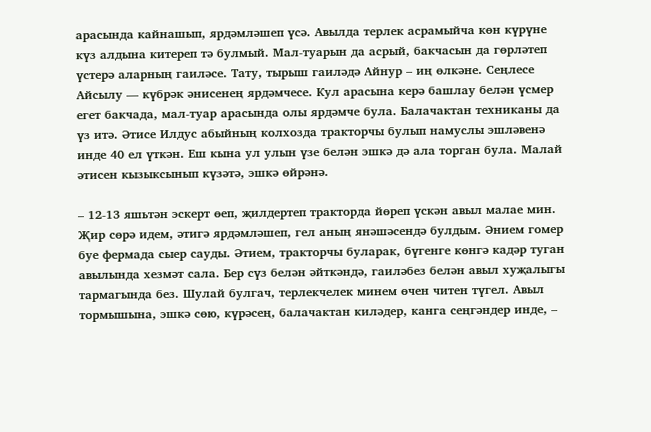арасында кайнашып, ярдәмләшеп үсә. Авылда терлек асрамыйча көн күрүне күз алдына китереп тә булмый. Мал-туарын да асрый, бакчасын да гөрләтеп үстерә аларның гаиләсе. Тату, тырыш гаиләдә Айнур – иң өлкәне. Сеңлесе Айсылу — күбрәк әнисенең ярдәмчесе. Кул арасына керә башлау белән үсмер егет бакчада, мал-туар арасында олы ярдәмче була. Балачактан техниканы да үз итә. Әтисе Илдус абыйның колхозда тракторчы булып намуслы эшләвенә инде 40 ел үткән. Еш кына ул улын үзе белән эшкә дә ала торган була. Малай әтисен кызыксынып күзәтә, эшкә өйрәнә.

– 12-13 яшьтән эскерт өеп, җилдертеп тракторда йөреп үскән авыл малае мин. Җир сөрә идем, әтигә ярдәмләшеп, гел аның янәшәсендә булдым. Әнием гомер буе фермада сыер сауды. Әтием, тракторчы буларак, бүгенге көнгә кадәр туган авылында хезмәт сала. Бер сүз белән әйткәндә, гаиләбез белән авыл хуҗалыгы тармагында без. Шулай булгач, терлекчелек минем өчен читен түгел. Авыл тормышына, эшкә сөю, күрәсең, балачактан киләдер, канга сеңгәндер инде, –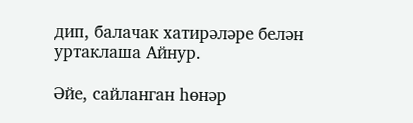дип, балачак хатирәләре белән уртаклаша Айнур.

Әйе, сайланган һөнәр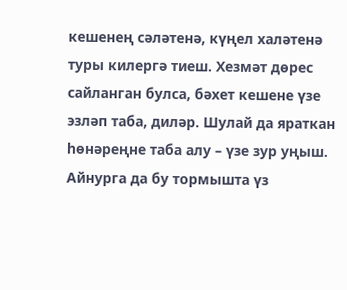кешенең сәләтенә, күңел халәтенә туры килергә тиеш. Хезмәт дөрес сайланган булса, бәхет кешене үзе эзләп таба, диләр. Шулай да яраткан һөнәреңне таба алу – үзе зур уңыш. Айнурга да бу тормышта үз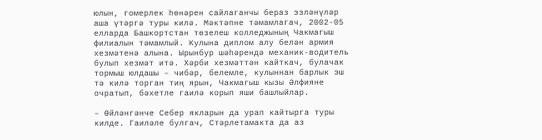юлын, гомерлек һөнәрен сайлаганчы бераз эзләнүләр аша үтәргә туры килә. Мәктәпне тәмамлагач, 2002-05 елларда Башкортстан төзелеш колледжының Чакмагыш филиалын тәмамлый. Кулына диплом алу белән армия хезмәтенә алына. Ырынбур шәһәрендә механик-водитель булып хезмәт итә. Хәрби хезмәттән кайткач, булачак тормыш юлдашы – чибәр, белемле, кулыннан барлык эш тә килә торган тиң ярын, Чакмагыш кызы Әлфияне очратып, бәхетле гаилә корып яши башлыйлар.

– Өйләнгәнче Себер якларын да урап кайтырга туры килде. Гаиләле булгач, Стәрлетамакта да аз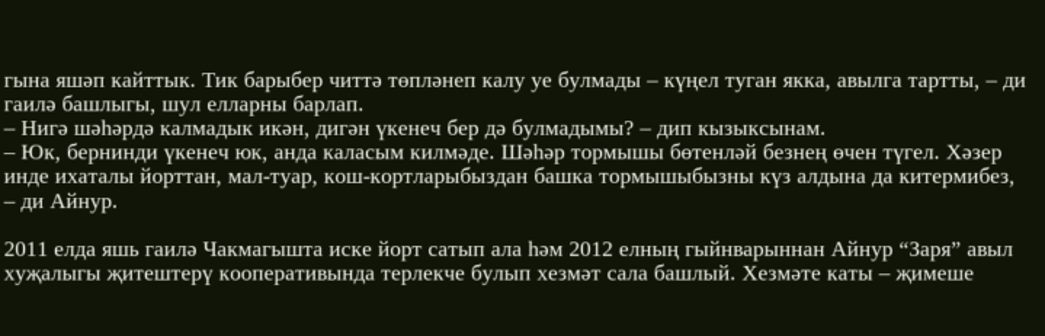гына яшәп кайттык. Тик барыбер читтә төпләнеп калу уе булмады – күңел туган якка, авылга тартты, – ди гаилә башлыгы, шул елларны барлап.
– Нигә шәһәрдә калмадык икән, дигән үкенеч бер дә булмадымы? – дип кызыксынам.
– Юк, бернинди үкенеч юк, анда каласым килмәде. Шәһәр тормышы бөтенләй безнең өчен түгел. Хәзер инде ихаталы йорттан, мал-туар, кош-кортларыбыздан башка тормышыбызны күз алдына да китермибез, – ди Айнур.

2011 елда яшь гаилә Чакмагышта иске йорт сатып ала һәм 2012 елның гыйнварыннан Айнур “Заря” авыл хуҗалыгы җитештерү кооперативында терлекче булып хезмәт сала башлый. Хезмәте каты – җимеше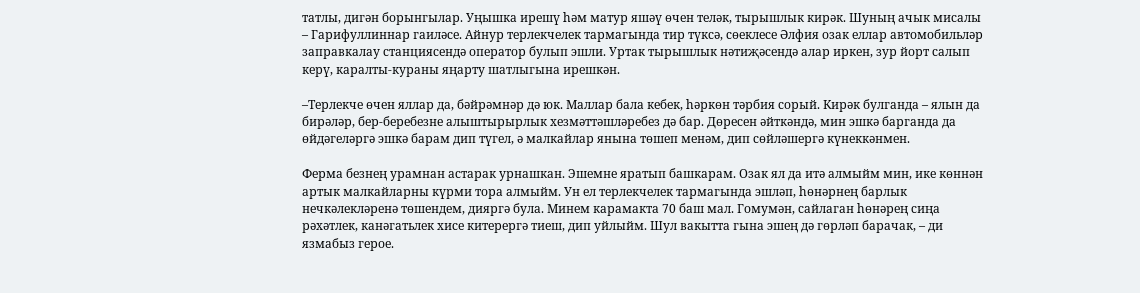татлы, дигән борынгылар. Уңышка ирешү һәм матур яшәү өчен теләк, тырышлык кирәк. Шуның ачык мисалы – Гарифуллиннар гаиләсе. Айнур терлекчелек тармагында тир түксә, сөеклесе Әлфия озак еллар автомобильләр заправкалау станциясендә оператор булып эшли. Уртак тырышлык нәтиҗәсендә алар иркен, зур йорт салып керү, каралты-кураны яңарту шатлыгына ирешкән.

–Терлекче өчен яллар да, бәйрәмнәр дә юк. Маллар бала кебек, һәркөн тәрбия сорый. Кирәк булганда – ялын да бирәләр, бер-беребезне алыштырырлык хезмәттәшләребез дә бар. Дөресен әйткәндә, мин эшкә барганда да өйдәгеләргә эшкә барам дип түгел, ә малкайлар янына төшеп менәм, дип сөйләшергә күнеккәнмен.

Ферма безнең урамнан астарак урнашкан. Эшемне яратып башкарам. Озак ял да итә алмыйм мин, ике көннән артык малкайларны күрми тора алмыйм. Ун ел терлекчелек тармагында эшләп, һөнәрнең барлык нечкәлекләренә төшендем, дияргә була. Минем карамакта 70 баш мал. Гомумән, сайлаган һөнәрең сиңа рәхәтлек, канәгатьлек хисе китерергә тиеш, дип уйлыйм. Шул вакытта гына эшең дә гөрләп барачак, – ди язмабыз герое.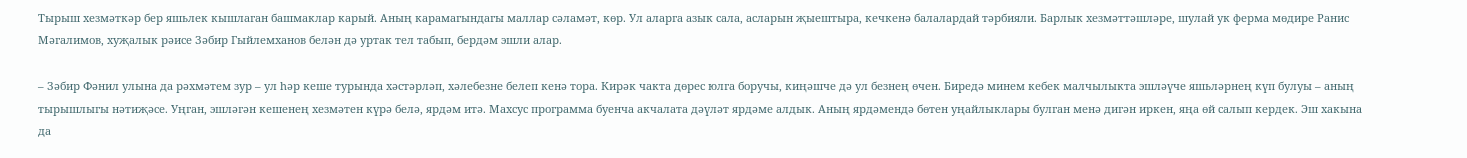Тырыш хезмәткәр бер яшьлек кышлаган башмаклар карый. Аның карамагындагы маллар сәламәт, көр. Ул аларга азык сала, асларын җыештыра, кечкенә балалардай тәрбияли. Барлык хезмәттәшләре, шулай ук ферма мөдире Ранис Мәгалимов, хуҗалык рәисе Зәбир Гыйлемханов белән дә уртак тел табып, бердәм эшли алар.

– Зәбир Фәнил улына да рәхмәтем зур – ул һәр кеше турында хәстәрләп, хәлебезне белеп кенә тора. Кирәк чакта дөрес юлга боручы, киңәшче дә ул безнең өчен. Биредә минем кебек малчылыкта эшләүче яшьләрнең күп булуы – аның тырышлыгы нәтиҗәсе. Уңган, эшләгән кешенең хезмәтен күрә белә, ярдәм итә. Махсус программа буенча акчалата дәүләт ярдәме алдык. Аның ярдәмендә бөтен уңайлыклары булган менә дигән иркен, яңа өй салып кердек. Эш хакына да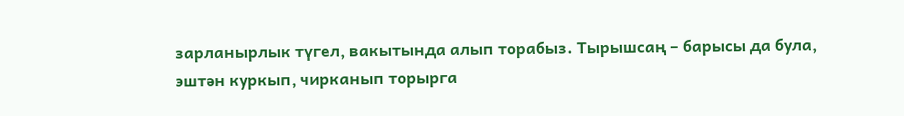зарланырлык түгел, вакытында алып торабыз. Тырышсаң – барысы да була, эштән куркып, чирканып торырга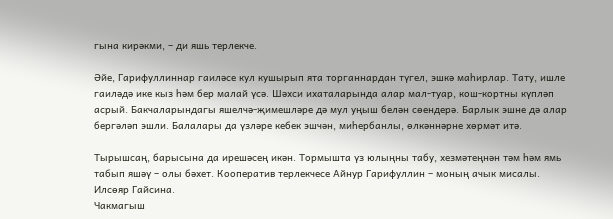гына кирәкми, – ди яшь терлекче.

Әйе, Гарифуллиннар гаиләсе кул кушырып ята торганнардан түгел, эшкә маһирлар. Тату, ишле гаиләдә ике кыз һәм бер малай үсә. Шәхси ихаталарында алар мал-туар, кош-кортны күпләп асрый. Бакчаларындагы яшелчә-җимешләре дә мул уңыш белән сөендерә. Барлык эшне дә алар бергәләп эшли. Балалары да үзләре кебек эшчән, миһербанлы, өлкәннәрне хөрмәт итә.

Тырышсаң, барысына да ирешәсең икән. Тормышта үз юлыңны табу, хезмәтеңнән тәм һәм ямь табып яшәү – олы бәхет. Кооператив терлекчесе Айнур Гарифуллин – моның ачык мисалы.
Илсөяр Гайсина.
Чакмагыш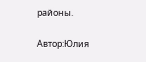районы.

Автор:Юлия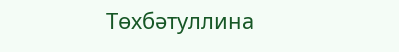Төхбәтуллина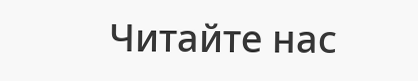Читайте нас